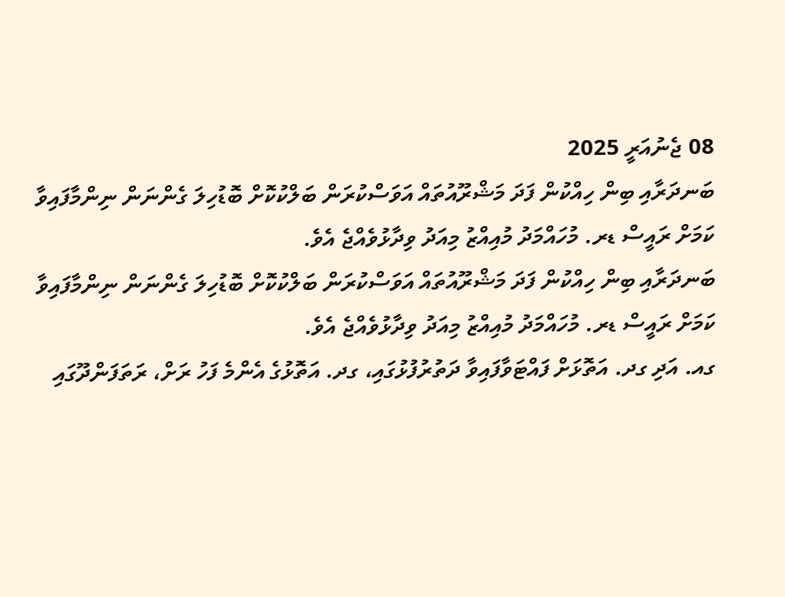08 ޖެނުއަރީ 2025
ބަނދަރާއި ބިން ހިއްކުން ފަދަ މަޝްރޫއުތައް އަވަސްކުރަން ބަލްކުކޮށް ބޮޑުހިލަ ގެންނަން ނިންމާފައިވާ ކަމަށް ރައީސް ޑރ. މުހައްމަދު މުއިއްޒު މިއަދު ވިދާޅުވެއްޖެ އެވެ.
ބަނދަރާއި ބިން ހިއްކުން ފަދަ މަޝްރޫއުތައް އަވަސްކުރަން ބަލްކުކޮށް ބޮޑުހިލަ ގެންނަން ނިންމާފައިވާ ކަމަށް ރައީސް ޑރ. މުހައްމަދު މުއިއްޒު މިއަދު ވިދާޅުވެއްޖެ އެވެ.
ގއ. އަދި ގދ. އަތޮޅަށް ފައްޓަވާފައިވާ ދަތުރުފުޅުގައި، ގދ. އަތޮޅުގެ އެންމެ ފަހު ރަށް، ރަތަފަންދޫގައި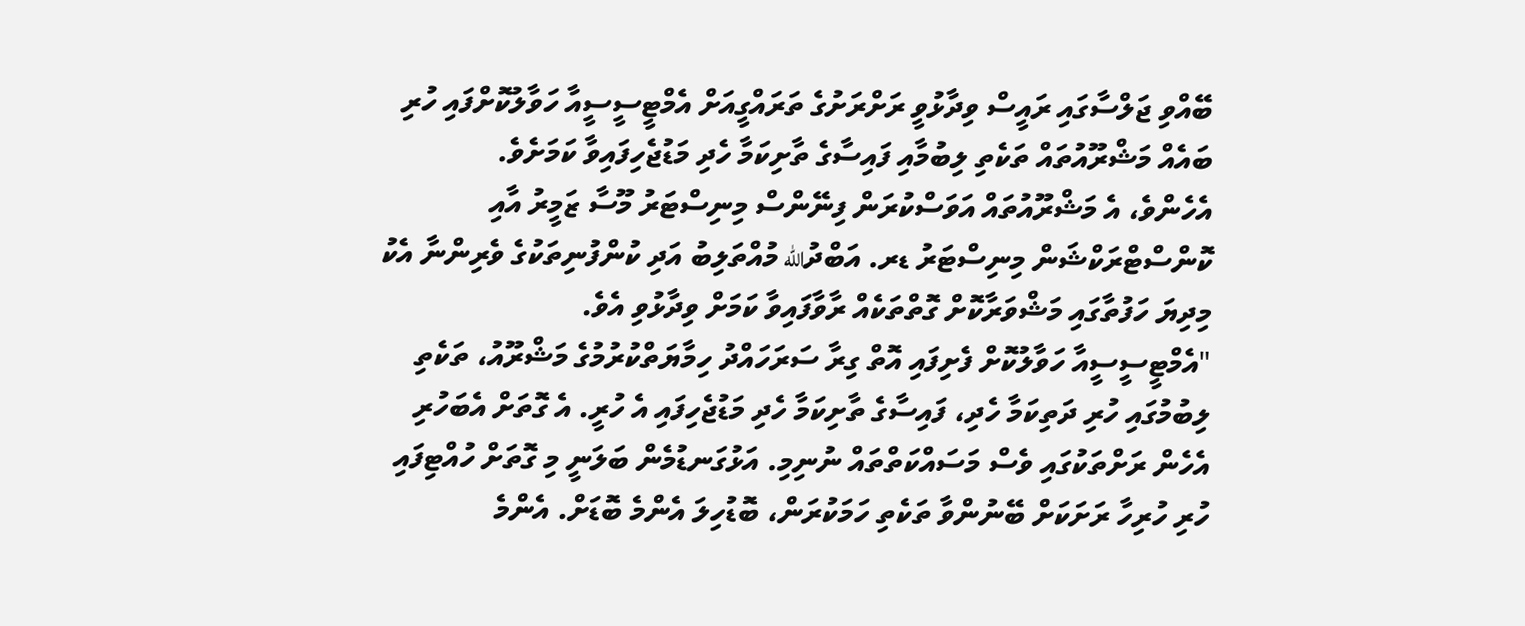ބޭއްވި ޖަލްސާގައި ރައީސް ވިދާޅުވީ ރަށްރަށުގެ ތަރައްގީއަށް އެމްޓީސީސީއާ ހަވާލުކޮށްފައި ހުރި ބައެއް މަޝްރޫއުތައް ތަކެތި ލިބުމާއި ފައިސާގެ ތާށިކަމާ ހެދި މަޑުޖެހިފައިވާ ކަމަށެވެ.
އެހެންވެ، އެ މަޝްރޫއުތައް އަވަސްކުރަން ފިނޭންސް މިނިސްޓަރު މޫސާ ޒަމީރު އާއި ކޮންސްޓްރަކްޝަން މިނިސްޓަރު ޑރ. އަބްދުالله މުއްތަލިބު އަދި ކުންފުނިތަކުގެ ވެރިންނާ އެކު މިދިޔަ ހަފުތާގައި މަޝްވަރާކޮށް ގޮތްތަކެއް ރާވާފައިވާ ކަމަށް ވިދާޅުވި އެވެ.
"އެމްޓީސީސީއާ ހަވާލުކޮށް ފެށިފައި އޮތް ގިރާ ސަރަހައްދު ހިމާޔަތްކުރުމުގެ މަޝްރޫއު، ތަކެތި ލިބުމުގައި ހުރި ދަތިކަމާ ހެދި، ފައިސާގެ ތާށިކަމާ ހެދި މަޑުޖެހިފައި އެ ހުރީ. އެ ގޮތަށް އެބަހުރި އެހެން ރަށްތަކުގައި ވެސް މަސައްކަތްތައް ނުނިމި. އަޅުގަނޑުމެން ބަލަނީ މި ގޮތަށް ހުއްޓިފައި ހުރި ހުރިހާ ރަށަކަށް ބޭނުންވާ ތަކެތި ހަމަކުރަން، ބޮޑުހިލަ އެންމެ ބޮޑަށް. އެންމެ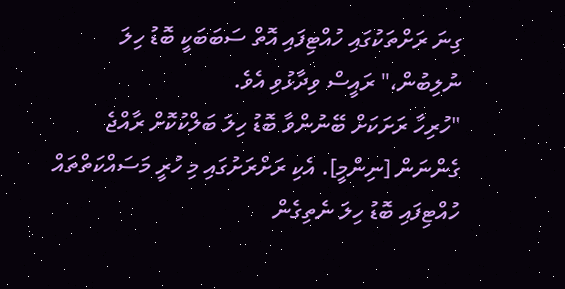ގިނަ ރަށްތަކުގައި ހުއްޓިފައި އޮތް ސަބަބަކީ ބޮޑު ހިލަ ނުލިބުން،" ރައީސް ވިދާޅުވި އެވެ.
"ހުރިހާ ރަށަކަށް ބޭނުންވާ ބޮޑު ހިލަ ބަލްކުކޮށް ރާއްޖެ ގެންނަން [ނިންމީ]. އެކި ރަށްރަށުގައި މި ހުރީ މަސައްކަތްތައް ހުއްޓިފައި ބޮޑު ހިލަ ނެތިގެން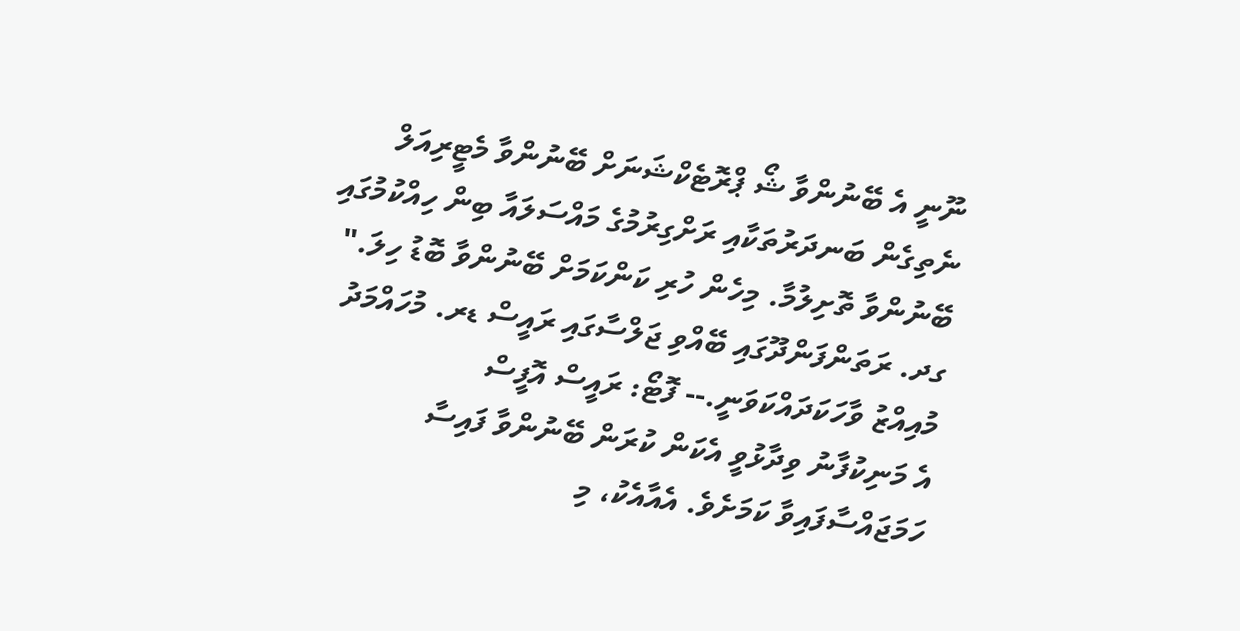ނޫނީ އެ ބޭނުންވާ ޝޯ ޕްރޮޓެކްޝަނަށް ބޭނުންވާ މެޓީރިއަލް ނެތިގެން ބަނދަރުތަކާއި ރަށްގިރުމުގެ މައްސަލައާ ބިން ހިއްކުމުގައި ބޭނުންވާ ތޮށިލުމާ. މިހެން ހުރި ކަންކަމަށް ބޭނުންވާ ބޮޑު ހިލަ."
ގދ. ރަތަންފަންދޫގައި ބޭއްވި ޖަލްސާގައި ރައީސް ޑރ. މުހައްމަދު މުއިއްޒު ވާހަކަދައްކަވަނީ.-- ފޮޓޯ: ރައީސް އޮފީސް
އެ މަނިކުފާނު ވިދާޅުވީ އެކަން ކުރަން ބޭނުންވާ ފައިސާ ހަމަޖައްސާފައިވާ ކަމަށެވެ. އެއާއެކު، މި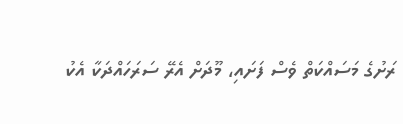ރަށުގެ މަސައްކަތް ވެސް ފަށައި، މޫދަށް އެރޭ ސަރަހައްދަކާ އެކު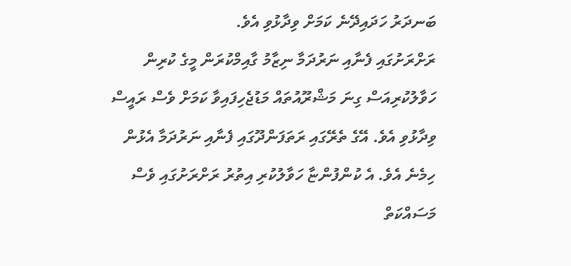ބަނދަރު ހަދައިދޭނެ ކަމަށް ވިދާޅުވި އެވެ.
ރަށްރަށުގައި ފެނާއި ނަރުދަމާ ނިޒާމު ގާއިމްކުރަން މީގެ ކުރިން ހަވާލުކުރިއަސް ގިނަ މަޝްރޫއުތައް މަޑުޖެހިފައިވާ ކަމަށް ވެސް ރައީސް ވިދާޅުވި އެވެ. އޭގެ ތެރޭގައި ރަތަފަންދޫގައި ފެނާއި ނަރުދަމާ އެޅުން ހިމެނެ އެވެ. އެ ކުންފުންޏާ ހަވާލުކުރި އިތުރު ރަށްރަށުގައި ވެސް މަސައްކަތް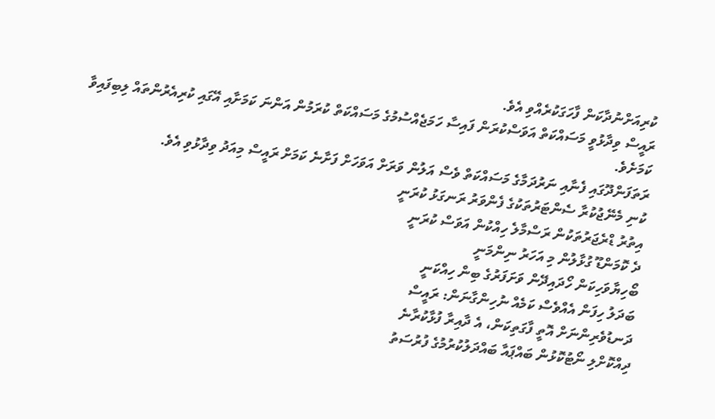ކުރިއަށްނުދާކަން ފާހަގަކުރެއްވި އެވެ.
ރައީސް ވިދާޅުވީ މަސައްކަތް އަވަސްކުރަން ފައިސާ ހަމަޖެއްސުމުގެ މަސައްކަތް ކުރަމުން އަންނަ ކަމަށާއި އޭގައި ކުރިއެރުންތައް ލިބިފައިވާ ކަމަށެވެ.
ރަތަފަންދޫގައި ފެނާއި ނަރުދަމާގެ މަސައްކަތް ވެސް އަލުން ވަރަށް އަވަހަށް ފަށާނެ ކަމަށް ރައީސް މިއަދު ވިދާޅުވި އެވެ.
ކުނި މެނޭޖުކުރާ ސެންޓަރުތަކުގެ ފެންވަރު ރަނގަޅު ކުރަނީ
އިތުރު ޑްރެޖަރުތަކުން ރަސްމާލެ ހިއްކުން އަވަސް ކުރަނީ
ދެ ކޮމަންޑޫ ގުޅާލުން މި އަހަރު ނިންމަނީ
ބޯހިޔާވަހިކަން ހޯދައިދޭން ވަށަފަރުގެ ބިން ހިއްކަނީ
ބަދަލު ހިފަން އެއްވެސް ކަމެއް ނުހިންގާނަން: ރައީސް
ދަނޑުވެރިންނަށް އޮތީ ފާގަތިކަން، އެ ދާއިރާ ފުޅާކުރާނެ
ދިއްކޮށްލި ނޯޓުކޮޅުން ބައްޕައާ ބައްދަލުކުރުމުގެ ފުރުސަތު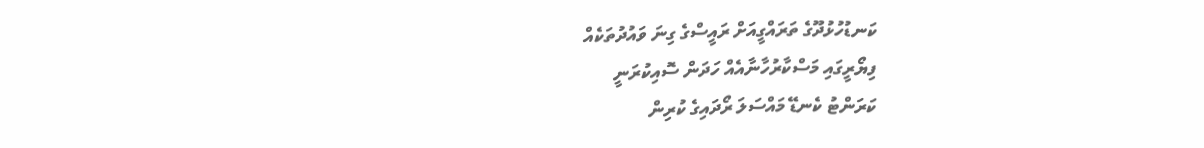ކަނޑުހުޅުދޫގެ ތަރައްގީއަށް ރައީސްގެ ގިނަ ވައުދުތަކެއް
ފިޔޯރީގައި މަސްކާރުހާނާއެއް ހަދަން ސޮއިކުރަނީ
ކަރަންޓު ކެނޑޭ މައްސަލަ ރޯދައިގެ ކުރިން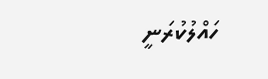ހައްލުކުރަނީ